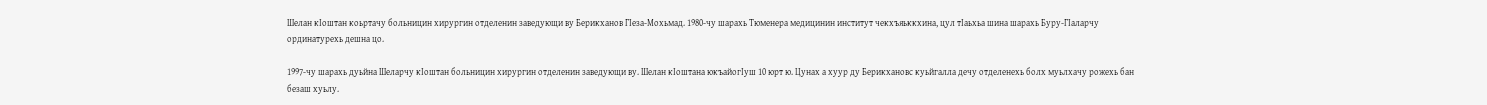Шелан кIоштан коьртачу больницин хирургин отделенин заведующи ву Берикханов ГIеза-Мохьмад. 1980-чу шарахь Тюменера медицинин институт чекхъяьккхина, цул тIаьхьа шина шарахь Буру-ГIаларчу ординатурехь дешна цо.

1997-чу шарахь дуьйна Шеларчу кIоштан больницин хирургин отделенин заведующи ву. Шелан кIоштана юкъайогIуш 10 юрт ю. Цунах а хуур ду Берикхановс куьйгалла дечу отделенехь болх муьлхачу рожехь бан безаш хуьлу.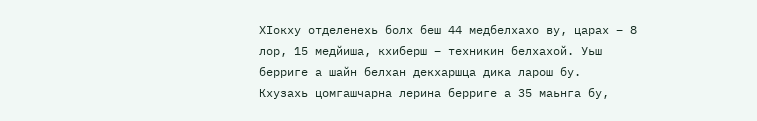ХIокху отделенехь болх беш 44 медбелхахо ву, царах – 8 лор, 15 медйиша, кхиберш – техникин белхахой. Уьш берриге а шайн белхан декхаршца дика ларош бу.
Кхузахь цомгашчарна лерина берриге а 35 маьнга бу,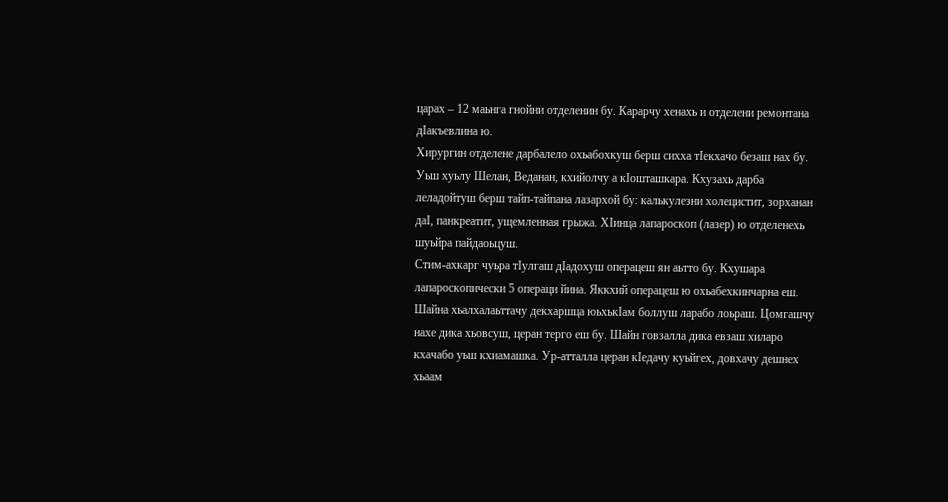царах – 12 маьнга гнойни отделенин бу. Карарчу хенахь и отделени ремонтана дIакъевлина ю.
Хирургин отделене дарбалело охьабохкуш берш сихха тIекхачо безаш нах бу. Уьш хуьлу Шелан, Веданан, кхийолчу а кIошташкара. Кхузахь дарба леладойтуш берш тайп-тайпана лазархой бу: калькулезни холецистит, зорханан даI, панкреатит, ущемленная грыжа. ХIинца лапароскоп (лазер) ю отделенехь шуьйра пайдаоьцуш.
Стим-ахкарг чуьра тIулгаш дIадохуш операцеш ян аьтто бу. Кхушара лапароскопически 5 операци йина. Яккхий операцеш ю охьабехкинчарна еш. Шайна хьалхалаьттачу декхаршца юьхькIам боллуш ларабо лоьраш. Цомгашчу нахе дика хьовсуш, церан терго еш бу. Шайн говзалла дика евзаш хиларо кхачабо уьш кхиамашка. Ур-атталла церан кIедачу куьйгех, довхачу дешнех хьаам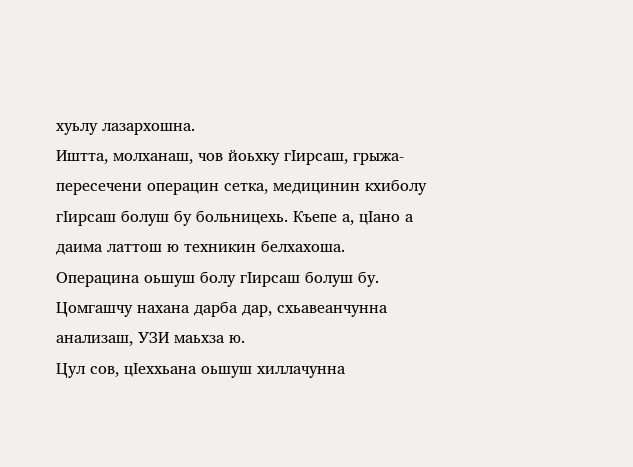хуьлу лазархошна.
Иштта, молханаш, чов йоьхку гIирсаш, грыжа-пересечени операцин сетка, медицинин кхиболу гIирсаш болуш бу больницехь. Къепе а, цIано а даима латтош ю техникин белхахоша.
Операцина оьшуш болу гIирсаш болуш бу. Цомгашчу нахана дарба дар, схьавеанчунна анализаш, УЗИ маьхза ю.
Цул сов, цIеххьана оьшуш хиллачунна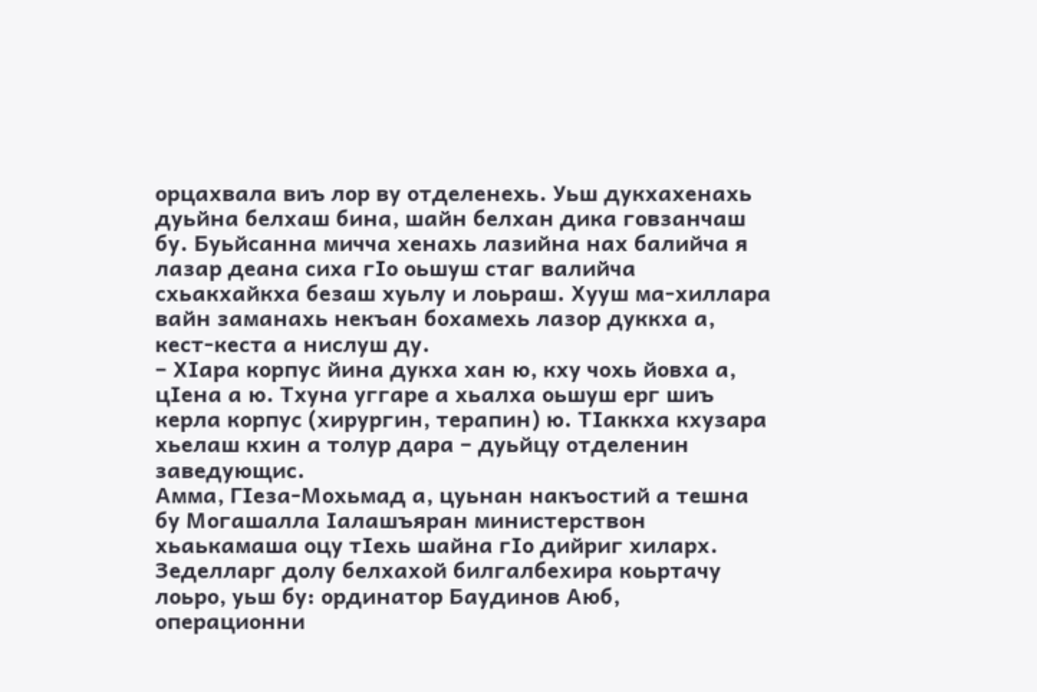орцахвала виъ лор ву отделенехь. Уьш дукхахенахь дуьйна белхаш бина, шайн белхан дика говзанчаш бу. Буьйсанна мичча хенахь лазийна нах балийча я лазар деана сиха гIо оьшуш стаг валийча схьакхайкха безаш хуьлу и лоьраш. Хууш ма-хиллара вайн заманахь некъан бохамехь лазор дуккха а, кест-кеста а нислуш ду.
– ХIара корпус йина дукха хан ю, кху чохь йовха а, цIена а ю. Тхуна уггаре а хьалха оьшуш ерг шиъ керла корпус (хирургин, терапин) ю. ТIаккха кхузара хьелаш кхин а толур дара – дуьйцу отделенин заведующис.
Амма, ГIеза-Мохьмад а, цуьнан накъостий а тешна бу Могашалла Iалашъяран министерствон хьаькамаша оцу тIехь шайна гIо дийриг хиларх.
Зеделларг долу белхахой билгалбехира коьртачу лоьро, уьш бу: ординатор Баудинов Аюб, операционни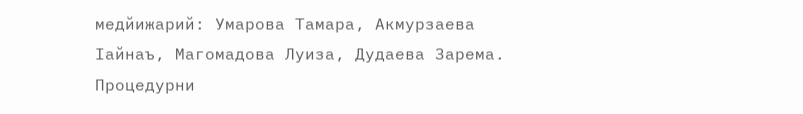медйижарий: Умарова Тамара, Акмурзаева Iайнаъ, Магомадова Луиза, Дудаева Зарема.
Процедурни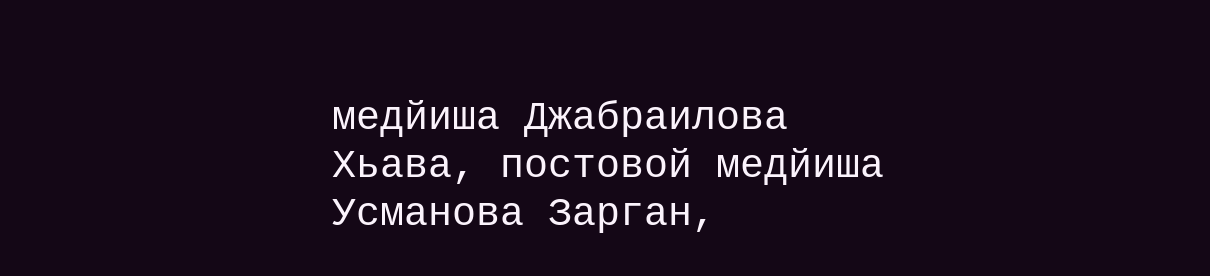медйиша Джабраилова Хьава, постовой медйиша Усманова Зарган,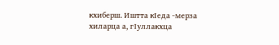кхиберш. Иштта кIеда -мерза хиларца а, гIуллакхца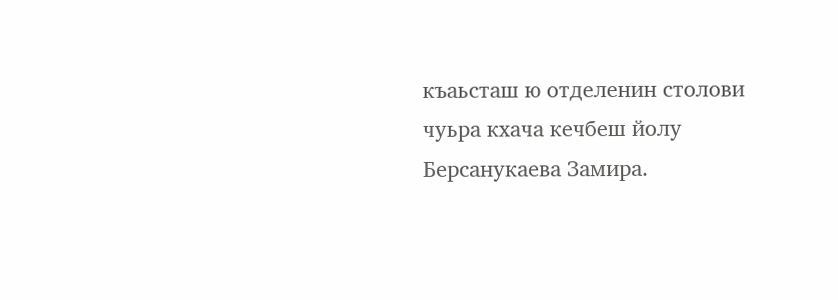къаьсташ ю отделенин столови чуьра кхача кечбеш йолу Берсанукаева Замира.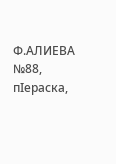Ф.АЛИЕВА
№88, пIераска,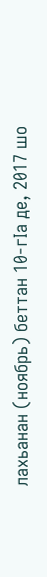лахьанан (ноябрь) беттан 10-гIа де, 2017 шо